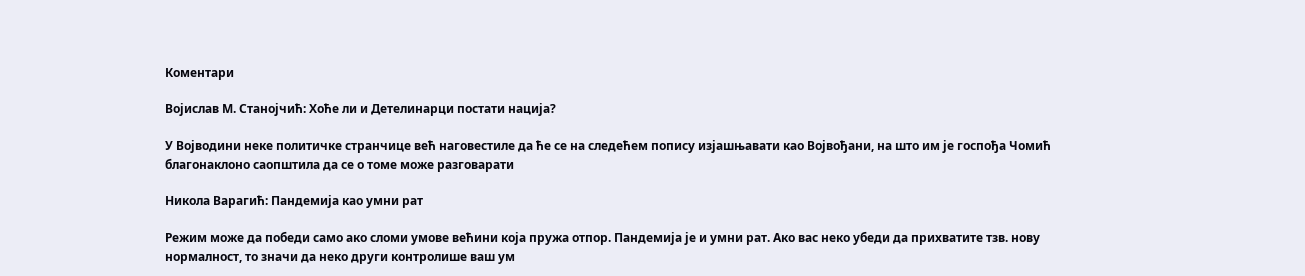Коментари

Војислав М. Станојчић: Хоће ли и Детелинарци постати нација?

У Војводини неке политичке странчице већ наговестиле да ће се на следећем попису изјашњавати као Војвођани, на што им је госпођа Чомић благонаклоно саопштила да се о томе може разговарати

Никола Варагић: Пандемија као умни рат

Режим може да победи само ако сломи умове већини која пружа отпор. Пандемија је и умни рат. Ако вас неко убеди да прихватите тзв. нову нормалност, то значи да неко други контролише ваш ум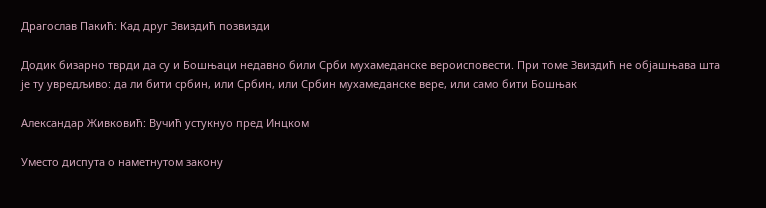Драгослав Пакић: Кад друг Звиздић позвизди

Додик бизарно тврди да су и Бошњаци недавно били Срби мухамеданске вероисповести. При томе Звиздић не објашњава шта је ту увредљиво: да ли бити србин, или Србин, или Србин мухамеданске вере, или само бити Бошњак

Александар Живковић: Вучић устукнуо пред Инцком

Уместо диспута о наметнутом закону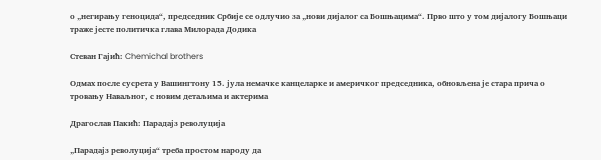о „негирању геноцида“, председник Србије се одлучио за „нови дијалог са Бошњацима“. Прво што у том дијалогу Бошњаци траже јесте политичка глава Милорада Додика

Стеван Гајић: Chemichal brothers

Oдмах после сусрета у Вашингтону 15. јула немачке канцеларке и америчког председника, обновљена је стара прича о тровању Наваљног, с новим детаљима и актерима

Драгослав Пакић: Парадајз револуција

„Парадајз револуција“ треба простом народу да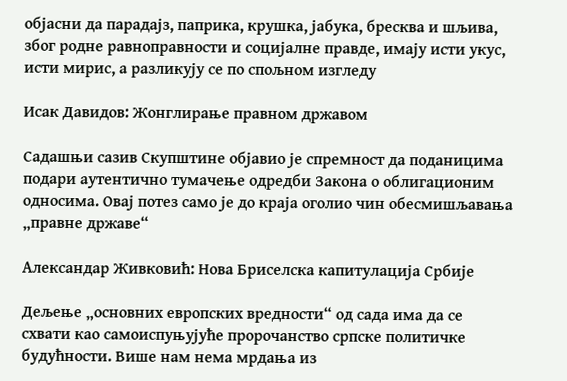објасни да парадајз, паприка, крушка, јабука, бресква и шљива, због родне равноправности и социјалне правде, имају исти укус, исти мирис, а разликују се по спољном изгледу

Исак Давидов: Жонглирање правном државом

Садашњи сазив Скупштине објавио је спремност да поданицима подари аутентично тумачење одредби Закона о облигационим односима. Овај потез само је до краја оголио чин обесмишљавања „правне државе“

Александар Живковић: Нова Бриселска капитулација Србије

Дељење „основних европских вредности“ од сада има да се схвати као самоиспуњујуће пророчанство српске политичке будућности. Више нам нема мрдања из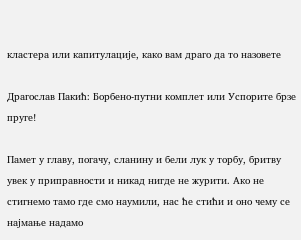кластера или капитулације, како вам драго да то назовете

Драгослав Пакић: Борбено-путни комплет или Успорите брзе пруге!

Памет у главу, погачу, сланину и бели лук у торбу, бритву увек у приправности и никад нигде не журити. Ако не стигнемо тамо где смо наумили, нас ће стићи и оно чему се најмање надамо